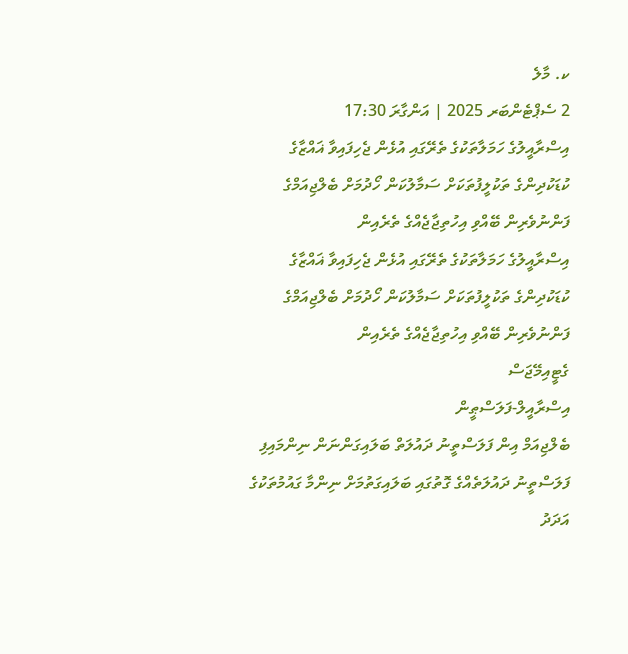ކ. މާލެ
2 ސެޕްޓެންބަރ 2025 | އަންގާރަ 17:30
އިސްރާއީލުގެ ހަމަލާތަކުގެ ތެރޭގައި އުޅެން ޖެހިފައިވާ ޣައްޒާގެ ކުޑަކުދިންގެ ތަކުލީފުތަކަށް ސަމާލުކަން ހޯދުމަށް ބެލްޖިއަމްގެ ފަންނުވެރިން ބޭއްވި އިހުތިޖާޖެއްގެ ތެރެއިން
އިސްރާއީލުގެ ހަމަލާތަކުގެ ތެރޭގައި އުޅެން ޖެހިފައިވާ ޣައްޒާގެ ކުޑަކުދިންގެ ތަކުލީފުތަކަށް ސަމާލުކަން ހޯދުމަށް ބެލްޖިއަމްގެ ފަންނުވެރިން ބޭއްވި އިހުތިޖާޖެއްގެ ތެރެއިން
ގެޓީއިމޭޖަސް
އިސްރާއީލް-ފަލަސްޠީން
ބެލްޖިއަމް އިން ފަލަސްތީނު ދައުލަތް ބަލައިގަންނަން ނިންމައިފި
ފަލަސްތީނު ދައުލަތެއްގެ ގޮތުގައި ބަލައިގަތުމަށް ނިންމާ ގައުމުތަކުގެ އަދަދު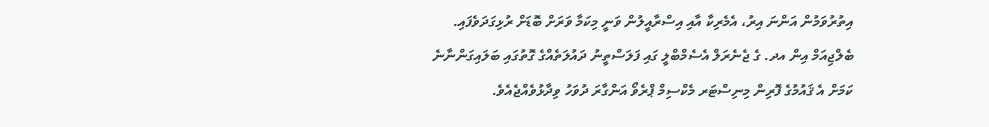އިތުރުވަމުން އަންނަ އިރު، އެމެރިކާ އާއި އިސްރާއީލުން ވަނީ މިކަމާ ވަރަށް ބޮޑަށް ރުޅިގަދަވެފައި.
ބެލްޖިއަމް އިން އދ. ގެ ޖެނެރަލް އެސެމްބްލީ ގައި ފަލަސްތީނު ދައުލަތެއްގެ ގޮތުގައި ބަލައިގަންނާނެ ކަމަށް އެ ޤައުމުގެ ފޮރިން މިނިސްޓަރ މެކްސިމް ޕްރެވޯ އަންގާރަ ދުވަހު ވިދާޅުވެއްޖެއެވެ.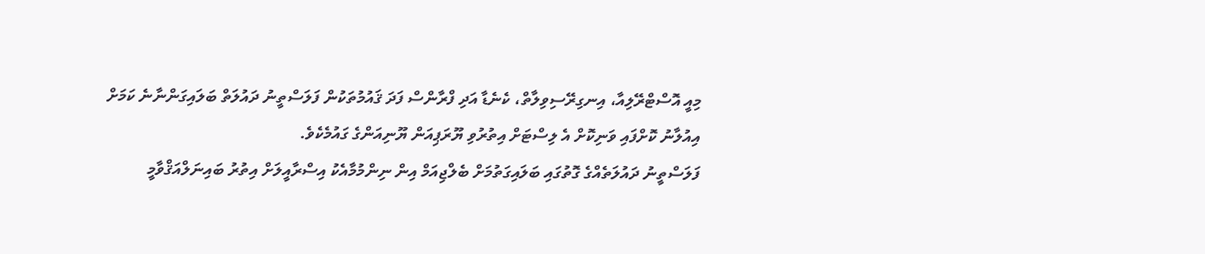މިއީ އޮސްޓްރޭލިއާ، އިނގިރޭސިވިލާތް، ކެނެޑާ އަދި ފްރާންސް ފަދަ ޤައުމުތަކުން ފަލަސްތީނު ދައުލަތް ބަލައިގަންނާނެ ކަމަށް އިއުލާނު ކޮށްފައި ވަނިކޮށް އެ ލިސްޓަށް އިތުރުވި ޔޫރަޕިއަން ޔޫނިއަންގެ ގައުމެކެވެ.
ފަލަސްތީނު ދައުލަތެއްގެ ގޮތުގައި ބަލައިގަތުމަށް ބެލްޖިއަމް އިން ނިންމުމާއެކު އިސްރާއީލަށް އިތުރު ބައިނަލްއަޤްވާމީ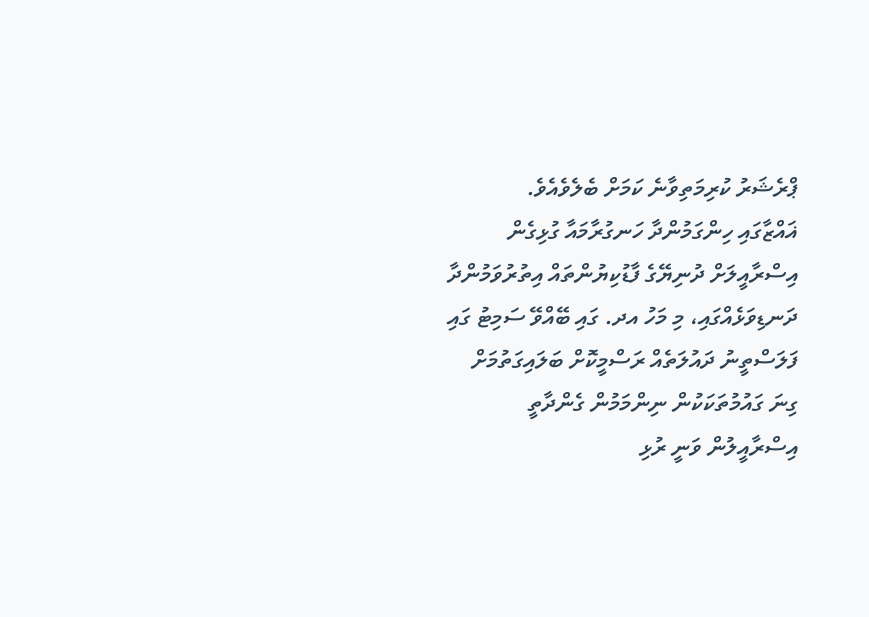ޕްރެޝަރު ކުރިމަތިވާނެ ކަމަށް ބެލެވެއެވެ.
ޣައްޒާގައި ހިންގަމުންދާ ހަނގުރާމައާ ގުޅިގެން އިސްރާއީލަށް ދުނިޔޭގެ ފާޑުކިޔުންތައް އިތުރުވަމުންދާ ދަނޑިވަޅެއްގައި، މި މަހު އދ. ގައި ބޭއްވޭ ސަމިޓު ގައި ފަލަސްތީނު ދައުލަތެއް ރަސްމީކޮށް ބަލައިގަތުމަށް ގިނަ ގައުމުތަކަކުން ނިންމަމުން ގެންދާތީ އިސްރާއީލުން ވަނީ ރުޅި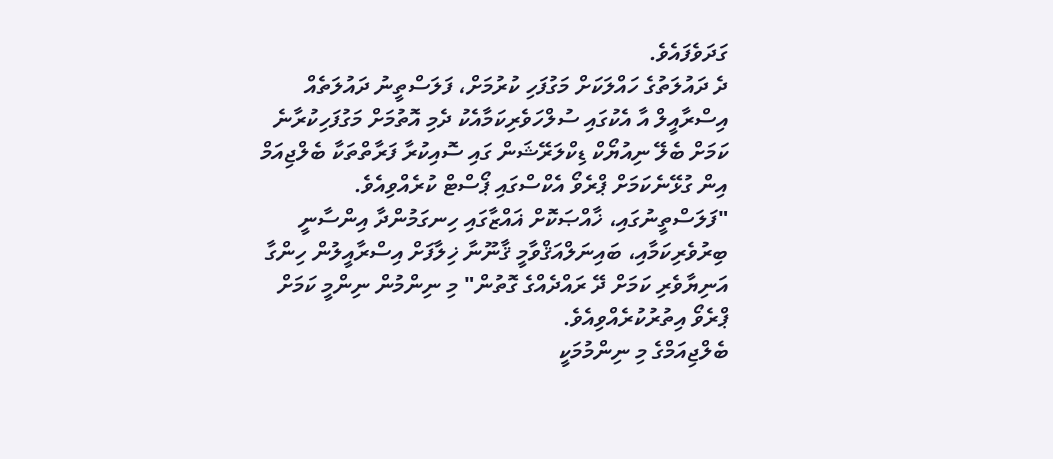ގަދަވެފައެވެ.
ދެ ދައުލަތުގެ ހައްލަކަށް މަގުފަހި ކުރުމަށް، ފަލަސްތީނު ދައުލަތެއް އިސްރާއީލް އާ އެކުގައި ސުލްހަވެރިކަމާއެކު ދެމި އޮތުމަށް މަގުފަހިކުރާނެ ކަމަށް ބެލޭ ނިއުޔޯކް ޑިކްލަރޭޝަން ގައި ސޮއިކުރާ ފަރާތްތަކާ ބެލްޖިއަމް އިން ގުޅޭނެކަމަށް ޕްރެވޯ އެކްސްގައި ޕޯސްޓް ކުރެއްވިއެވެ.
"ފަލަސްތީނުގައި، ޚާއްޞަކޮށް ޣައްޒާގައި ހިނގަމުންދާ އިންސާނީ ބިރުވެރިކަމާއި، ބައިނަލްއަޤްވާމީ ޤާނޫނާ ޚިލާފަށް އިސްރާއީލުން ހިންގާ އަނިޔާވެރި ކަމަށް ދޭ ރައްދެއްގެ ގޮތުން" މި ނިންމުން ނިންމީ ކަމަށް ޕްރެވޯ އިތުރުކުރެއްވިއެވެ.
ބެލްޖިއަމްގެ މި ނިންމުމަކީ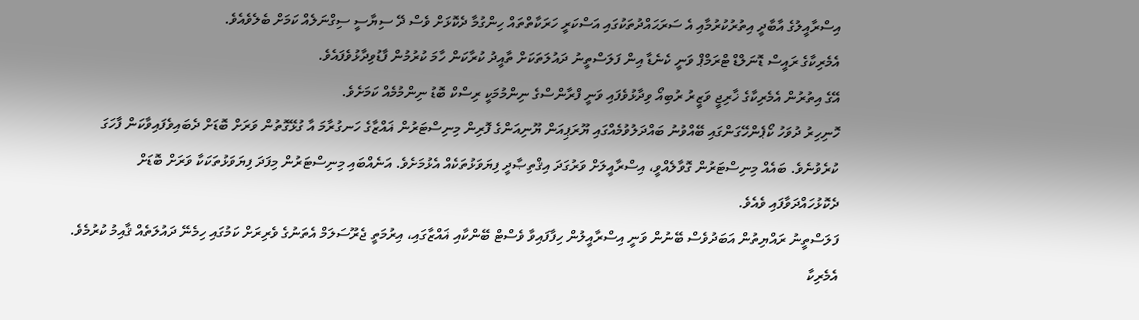އިސްރާއީލުގެ އާބާދީ އިތުރުކުރުމާއި އެ ސަރަޙައްދުތަކުގައި އަސްކަރީ ހަރަކާތްތައް ހިންގުމާ ދެކޮޅަށް ވެސް ދޭ ސިޔާސީ ސިގްނަލެއް ކަމަށް ބެލެވެއެވެ.
އެމެރިކާގެ ރައީސް ޑޮނަލްޑް ޓްރަމްޕް ވަނީ ކެނެޑާ އިން ފަލަސްތީނު ދައުލަތަކަށް ތާއީދު ކުރާކަން ހާމަ ކުރުމުން ފާޑުވިދާޅުވެފައެވެ.
އޭގެ އިތުރުން އެމެރިކާގެ ޚާރިޖީ ވަޒީރު ރުބިއޯ ވިދާޅުވެފައި ވަނީ ފްރާންސްގެ ނިންމުމަކީ ރިސްކް ބޮޑު ނިންމުމެއް ކަމަށެވެ.
ހޮނިހިރު ދުވަހު ކޯޕެންހޭގަންގައި ބޭއްވުނު ބައްދަލުވުމެއްގައި ޔޫރަޕިއަން ޔޫނިއަންގެ ފޮރިން މިނިސްޓަރުން ޣައްޒާގެ ހަނގުރާމަ އާ ގުޅޭގޮތުން ވަރަށް ބޮޑަށް ދެބައިވެފައިވާކަން ފާހަގަ ކުރެވުނެވެ. ބައެއް މިނިސްޓަރުން ގޮވާލެއްވީ، އިސްރާއީލަށް ވަރުގަދަ އިޤްތިޞާދީ ފިޔަވަޅުތަކެއް އެޅުމަށެވެ. އަނެއްބައި މިނިސްޓަރުން މިފަދަ ފިޔަވަޅުތަކަކާ ވަރަށް ބޮޑަށް ދެކޮޅުހައްދަވާފައި ވެއެވެ.
ފަލަސްތީނު ރައްޔިތުން އަބަދުވެސް ބޭނުން ވަނީ އިސްރާއީލުން ހިފާފައިވާ ވެސްޓް ބޭންކާއި ޣައްޒާގައި، އިރުމަތީ ޖެރޫސަލަމް އެތަނުގެ ވެރިރަށް ކަމުގައި ހިމެނޭ ދައުލަތެއް ޤާއިމު ކުރުމެވެ.
އެމެރިކާ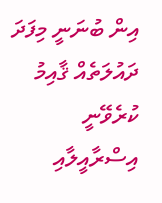އިން ބުނަނީ މިފަދަ ދައުލަތެއް ޤާއިމު ކުރެވޭނީ އިސްރާއީލާއި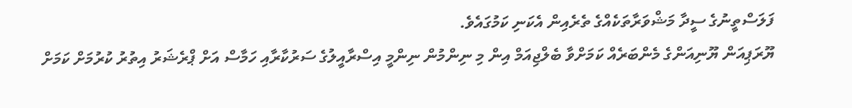ފަލަސްތީނުގެ ސީދާ މަޝްވަރާތަކެއްގެ ތެރެއިން އެކަނި ކަމުގައެވެ.
ޔޫރަޕިއަން ޔޫނިއަންގެ މެންބަރެއް ކަމަށްވާ ބެލްޖިއަމް އިން މި ނިންމުން ނިންމީ އިސްރާއީލުގެ ސަރުކާރާއި ހަމާސް އަށް ޕްރެޝަރު އިތުރު ކުރުމަށް ކަމަށް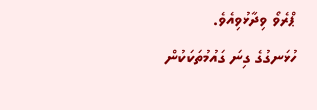ޕްރެވޯ ވިދާޅުވިއެވެ.
ހުޅަނގުގެ ގިނަ ގައުމުތަކަކުން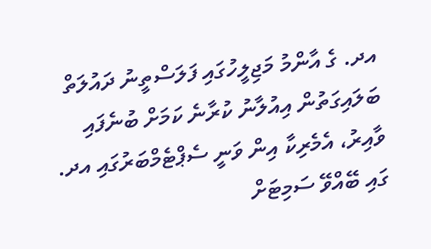އދ. ގެ އާންމު މަޖިލީހުގައި ފަލަސްތީނު ދައުލަތް ބަލައިގަތުން އިއުލާނު ކުރާނެ ކަމަށް ބުނެފައި ވާއިރު، އެމެރިކާ އިން ވަނީ ސެޕްޓެމްބަރުގައި އދ. ގައި ބޭއްވޭ ސަމިޓަށް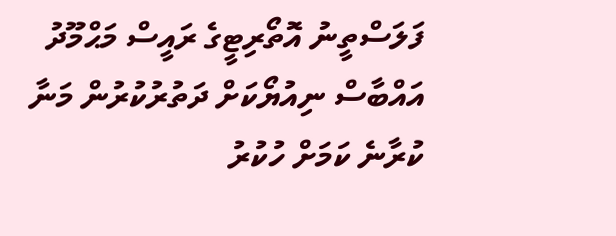ފަލަސްތީނު އޮތޯރިޓީގެ ރައީސް މަޙްމޫދު އައްބާސް ނިއުޔޯކަށް ދަތުރުކުރުން މަނާ ކުރާނެ ކަމަށް ހުކުރު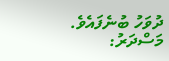ދުވަހު ބުނެފައެވެ.
މަސްދަރު: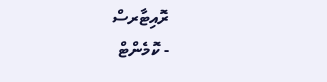ރޮއިޓާރސް
- ކޮމެންޓް